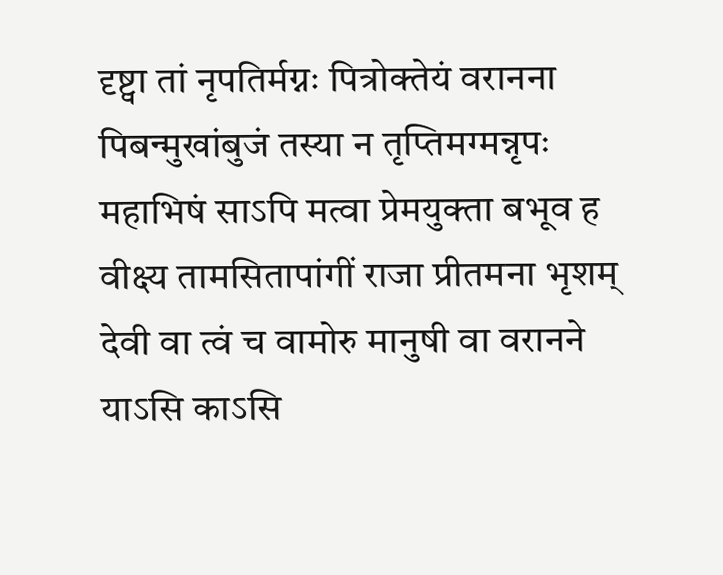दृष्ट्वा तां नृपतिर्मग्नः पित्रोक्तेयं वरानना
पिबन्मुखांबुजं तस्या न तृप्तिमग्मन्नृपः
महाभिषं साऽपि मत्वा प्रेमयुक्ता बभूव ह
वीक्ष्य तामसितापांगीं राजा प्रीतमना भृशम्
देवी वा त्वं च वामोरु मानुषी वा वरानने
याऽसि काऽसि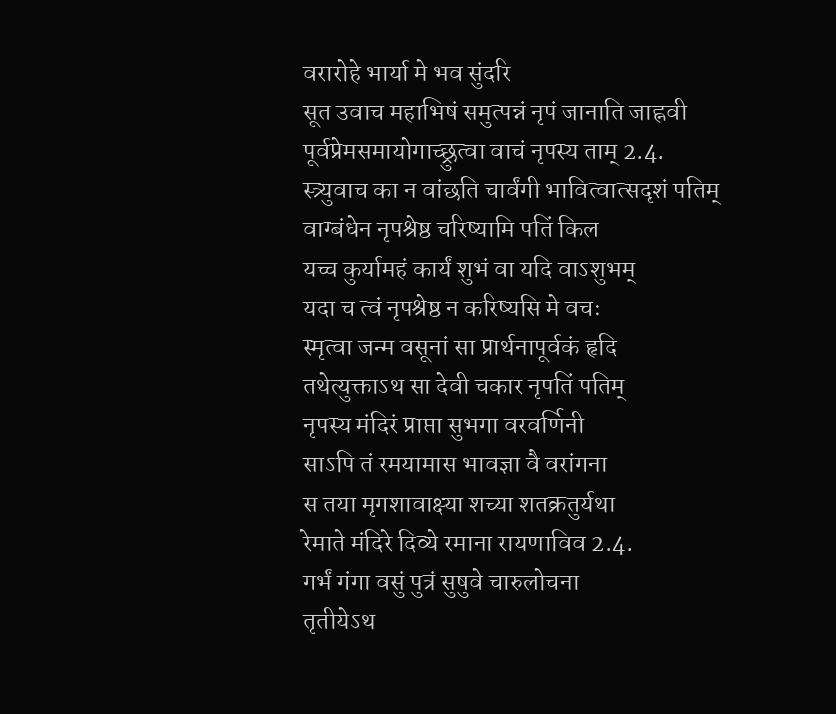वरारोहे भार्या मे भव सुंदरि
सूत उवाच महाभिषं समुत्पन्नं नृपं जानाति जाह्नवी
पूर्वप्रेमसमायोगाच्छ्रुत्वा वाचं नृपस्य ताम् 2.4.
स्त्र्युवाच का न वांछति चार्वंगी भावित्वात्सदृशं पतिम्
वाग्बंधेन नृपश्रेष्ठ चरिष्यामि पतिं किल
यच्च कुर्यामहं कार्यं शुभं वा यदि वाऽशुभम्
यदा च त्वं नृपश्रेष्ठ न करिष्यसि मे वचः
स्मृत्वा जन्म वसूनां सा प्रार्थनापूर्वकं हृदि
तथेत्युक्ताऽथ सा देवी चकार नृपतिं पतिम्
नृपस्य मंदिरं प्राप्ता सुभगा वरवर्णिनी
साऽपि तं रमयामास भावज्ञा वै वरांगना
स तया मृगशावाक्ष्या शच्या शतक्रतुर्यथा
रेमाते मंदिरे दिव्ये रमाना रायणाविव 2.4.
गर्भं गंगा वसुं पुत्रं सुषुवे चारुलोचना
तृतीयेऽथ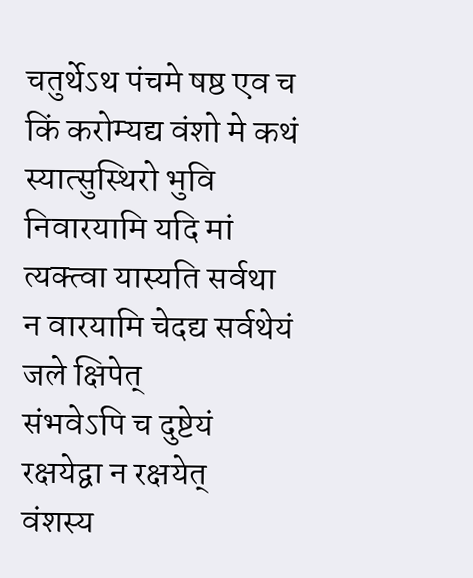चतुर्थेऽथ पंचमे षष्ठ एव च
किं करोम्यद्य वंशो मे कथं स्यात्सुस्थिरो भुवि
निवारयामि यदि मां त्यक्त्वा यास्यति सर्वथा
न वारयामि चेदद्य सर्वथेयं जले क्षिपेत्
संभवेऽपि च दुष्टेयं रक्षयेद्वा न रक्षयेत्
वंशस्य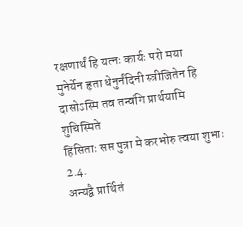रक्षणार्थं हि यत्नः कार्यः परो मया
मुनेर्येन हृता धेनुर्नंदिनी स्त्रीजितेन हि
दासोऽस्मि तव तन्वंगि प्रार्थयामि शुचिस्मिते
हिंसिताः सप्त पुत्रा मे करभोरु त्वया शुभाः 2.4.
अन्यद्वै प्रार्थितं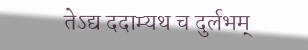तेऽद्य ददाम्यथ च दुर्लभम्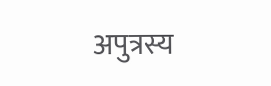अपुत्रस्य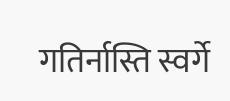गतिर्नास्ति स्वर्गे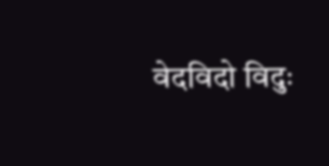वेदविदो विदुः